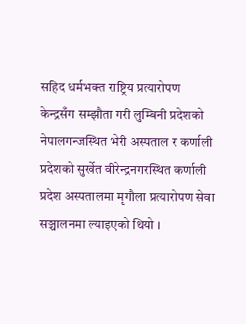सहिद धर्मभक्त राष्ट्रिय प्रत्यारोपण केन्द्रसँग सम्झौता गरी लुम्बिनी प्रदेशको नेपालगन्जस्थित भेरी अस्पताल र कर्णाली प्रदेशको सुर्खेत वीरेन्द्रनगरस्थित कर्णाली प्रदेश अस्पतालमा मृगौला प्रत्यारोपण सेवा सञ्चालनमा ल्याइएको थियो ।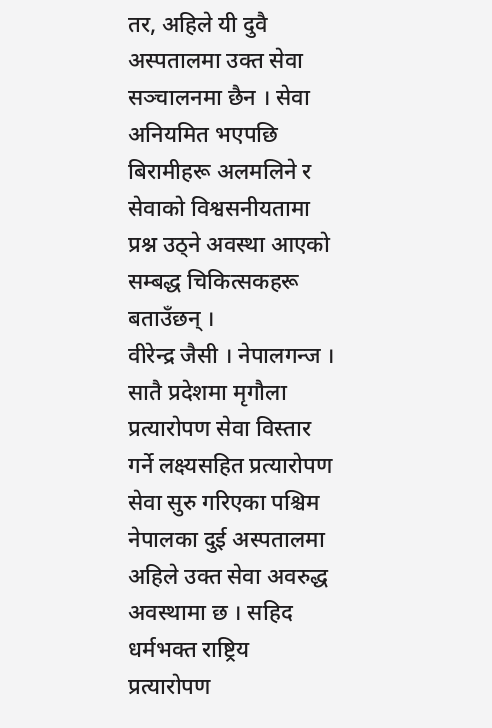तर, अहिले यी दुवै अस्पतालमा उक्त सेवा सञ्चालनमा छैन । सेवा अनियमित भएपछि बिरामीहरू अलमलिने र सेवाको विश्वसनीयतामा प्रश्न उठ्ने अवस्था आएको सम्बद्ध चिकित्सकहरू बताउँछन् ।
वीरेन्द्र जैसी । नेपालगन्ज ।
सातै प्रदेशमा मृगौला प्रत्यारोपण सेवा विस्तार गर्ने लक्ष्यसहित प्रत्यारोपण सेवा सुरु गरिएका पश्चिम नेपालका दुई अस्पतालमा अहिले उक्त सेवा अवरुद्ध अवस्थामा छ । सहिद धर्मभक्त राष्ट्रिय प्रत्यारोपण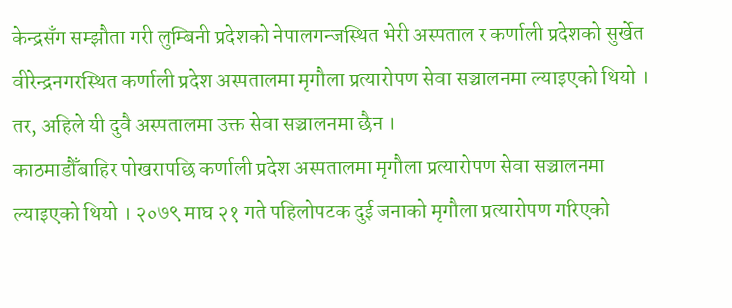केन्द्रसँग सम्झौता गरी लुम्बिनी प्रदेशको नेपालगन्जस्थित भेरी अस्पताल र कर्णाली प्रदेशको सुर्खेत वीरेन्द्रनगरस्थित कर्णाली प्रदेश अस्पतालमा मृगौला प्रत्यारोपण सेवा सञ्चालनमा ल्याइएको थियो । तर, अहिले यी दुवै अस्पतालमा उक्त सेवा सञ्चालनमा छैन ।
काठमाडौँबाहिर पोखरापछि कर्णाली प्रदेश अस्पतालमा मृगौला प्रत्यारोपण सेवा सञ्चालनमा ल्याइएको थियो । २०७९ माघ २१ गते पहिलोपटक दुई जनाको मृगौला प्रत्यारोपण गरिएको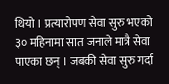थियो । प्रत्यारोपण सेवा सुरु भएको ३० महिनामा सात जनाले मात्रै सेवा पाएका छन् । जबकी सेवा सुरु गर्दा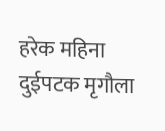हरेक महिना दुईपटक मृगौला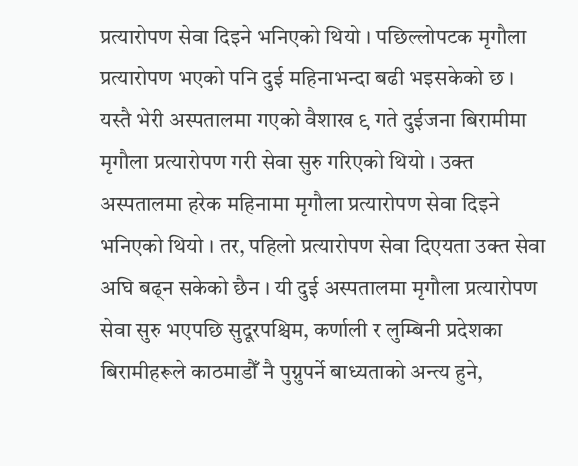प्रत्यारोपण सेवा दिइने भनिएको थियो । पछिल्लोपटक मृगौला प्रत्यारोपण भएको पनि दुई महिनाभन्दा बढी भइसकेको छ ।
यस्तै भेरी अस्पतालमा गएको वैशाख ९ गते दुईजना बिरामीमा मृगौला प्रत्यारोपण गरी सेवा सुरु गरिएको थियो । उक्त अस्पतालमा हरेक महिनामा मृगौला प्रत्यारोपण सेवा दिइने भनिएको थियो । तर, पहिलो प्रत्यारोपण सेवा दिएयता उक्त सेवा अघि बढ्न सकेको छैन । यी दुई अस्पतालमा मृगौला प्रत्यारोपण सेवा सुरु भएपछि सुदूरपश्चिम, कर्णाली र लुम्बिनी प्रदेशका बिरामीहरूले काठमाडौँ नै पुग्नुपर्ने बाध्यताको अन्त्य हुने,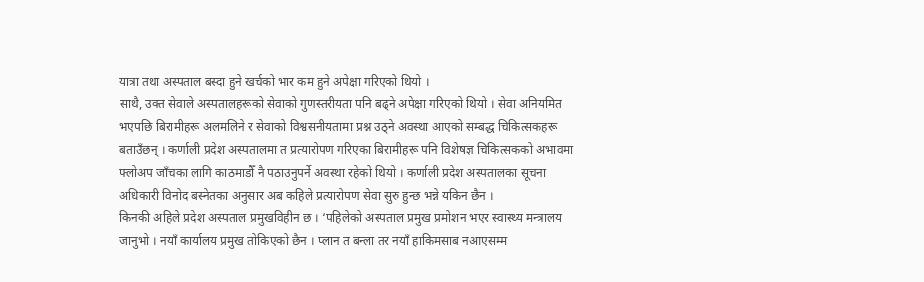यात्रा तथा अस्पताल बस्दा हुने खर्चको भार कम हुने अपेक्षा गरिएको थियो ।
साथै, उक्त सेवाले अस्पतालहरूको सेवाको गुणस्तरीयता पनि बढ्ने अपेक्षा गरिएको थियो । सेवा अनियमित भएपछि बिरामीहरू अलमलिने र सेवाको विश्वसनीयतामा प्रश्न उठ्ने अवस्था आएको सम्बद्ध चिकित्सकहरू बताउँछन् । कर्णाली प्रदेश अस्पतालमा त प्रत्यारोपण गरिएका बिरामीहरू पनि विशेषज्ञ चिकित्सकको अभावमा फ्लोअप जाँचका लागि काठमाडौँ नै पठाउनुपर्ने अवस्था रहेको थियो । कर्णाली प्रदेश अस्पतालका सूचना अधिकारी विनोद बस्नेतका अनुसार अब कहिले प्रत्यारोपण सेवा सुरु हुन्छ भन्ने यकिन छैन ।
किनकी अहिले प्रदेश अस्पताल प्रमुखविहीन छ । ‘पहिलेको अस्पताल प्रमुख प्रमोशन भएर स्वास्थ्य मन्त्रालय जानुभो । नयाँ कार्यालय प्रमुख तोकिएको छैन । प्लान त बन्ला तर नयाँ हाकिमसाब नआएसम्म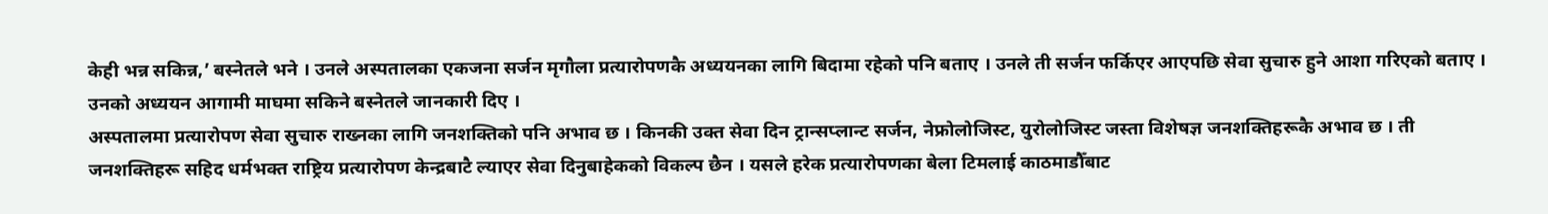केही भन्न सकिन्न,’ बस्नेतले भने । उनले अस्पतालका एकजना सर्जन मृगौला प्रत्यारोपणकै अध्ययनका लागि बिदामा रहेको पनि बताए । उनले ती सर्जन फर्किएर आएपछि सेवा सुचारु हुने आशा गरिएको बताए । उनको अध्ययन आगामी माघमा सकिने बस्नेतले जानकारी दिए ।
अस्पतालमा प्रत्यारोपण सेवा सुचारु राख्नका लागि जनशक्तिको पनि अभाव छ । किनकी उक्त सेवा दिन ट्रान्सप्लान्ट सर्जन, नेफ्रोलोजिस्ट, युरोलोजिस्ट जस्ता विशेषज्ञ जनशक्तिहरूकै अभाव छ । ती जनशक्तिहरू सहिद धर्मभक्त राष्ट्रिय प्रत्यारोपण केन्द्रबाटै ल्याएर सेवा दिनुबाहेकको विकल्प छैन । यसले हरेक प्रत्यारोपणका बेला टिमलाई काठमाडौँबाट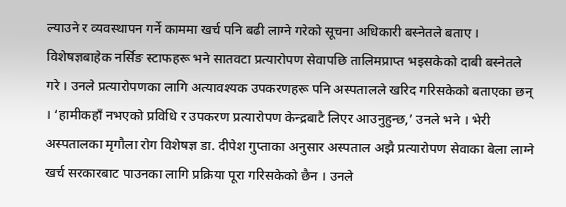ल्याउने र व्यवस्थापन गर्ने काममा खर्च पनि बढी लाग्ने गरेको सूचना अधिकारी बस्नेतले बताए ।
विशेषज्ञबाहेक नर्सिङ स्टाफहरू भने सातवटा प्रत्यारोपण सेवापछि तालिमप्राप्त भइसकेको दाबी बस्नेतले गरे । उनले प्रत्यारोपणका लागि अत्यावश्यक उपकरणहरू पनि अस्पतालले खरिद गरिसकेको बताएका छन् । ‘हामीकहाँ नभएको प्रविधि र उपकरण प्रत्यारोपण केन्द्रबाटै लिएर आउनुहुन्छ,’ उनले भने । भेरी अस्पतालका मृगौला रोग विशेषज्ञ डा. दीपेश गुप्ताका अनुसार अस्पताल अझै प्रत्यारोपण सेवाका बेला लाग्ने खर्च सरकारबाट पाउनका लागि प्रक्रिया पूरा गरिसकेको छैन । उनले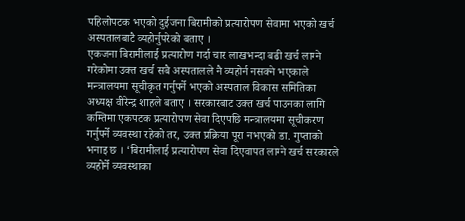पहिलोपटक भएको दुईजना बिरामीको प्रत्यारोपण सेवामा भएको खर्च अस्पतालबाटै व्यहोर्नुपरेको बताए ।
एकजना बिरामीलाई प्रत्यारोण गर्दा चार लाखभन्दा बढी खर्च लाग्ने गरेकोमा उक्त खर्च सबै अस्पतालले नै व्यहोर्न नसक्ने भएकाले मन्त्रालयमा सूचीकृत गर्नुपर्ने भएको अस्पताल विकास समितिका अध्यक्ष वीरेन्द्र शाहले बताए । सरकारबाट उक्त खर्च पाउनका लागि कम्तिमा एकपटक प्रत्यारोपण सेवा दिएपछि मन्त्रालयमा सूचीकरण गर्नुपर्ने व्यवस्था रहेको तर, उक्त प्रक्रिया पूरा नभएको डा. गुप्ताको भनाइ छ । ‘बिरामीलाई प्रत्यारोपण सेवा दिएवापत लाग्ने खर्च सरकारले व्यहोर्ने व्यवस्थाका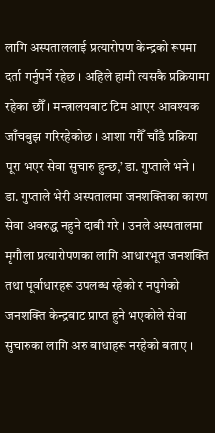लागि अस्पताललाई प्रत्यारोपण केन्द्रको रूपमा दर्ता गर्नुपर्ने रहेछ । अहिले हामी त्यसकै प्रक्रियामा रहेका छौँ । मन्त्रालयबाट टिम आएर आवश्यक जाँचबुझ गरिरहेकोछ । आशा गरौँ चाँडै प्रक्रिया पूरा भएर सेवा सुचारु हुन्छ,’ डा. गुप्ताले भने ।
डा. गुप्ताले भेरी अस्पतालमा जनशक्तिका कारण सेवा अवरुद्ध नहुने दाबी गरे । उनले अस्पतालमा मृगौला प्रत्यारोपणका लागि आधारभूत जनशक्ति तथा पूर्वाधारहरू उपलब्ध रहेको र नपुगेको जनशक्ति केन्द्रबाट प्राप्त हुने भएकोले सेवा सुचारुका लागि अरु बाधाहरू नरहेको बताए ।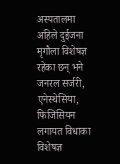अस्पतालमा अहिले दुईजना मृगौला विशेषज्ञ रहेका छन् भने जनरल सर्जरी, एनेस्थेसिया, फिजिसियन लगायत विधाका विशेषज्ञ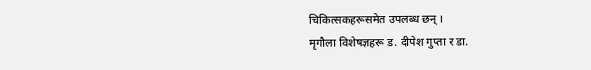चिकित्सकहरूसमेत उपलब्ध छन् ।
मृगौला विशेषज्ञहरू ड. दीपेश गुप्ता र डा.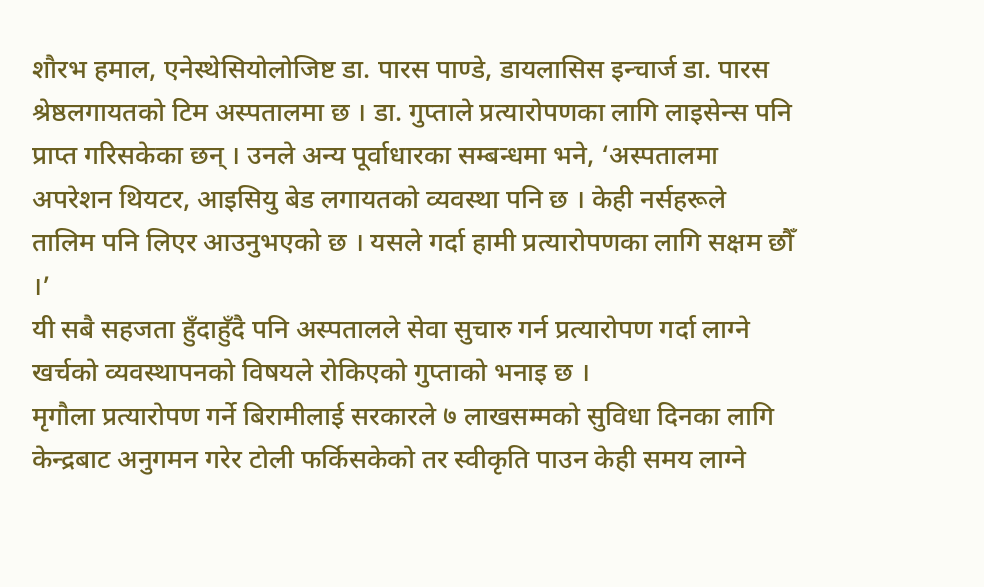शौरभ हमाल, एनेस्थेसियोलोजिष्ट डा. पारस पाण्डे, डायलासिस इन्चार्ज डा. पारस श्रेष्ठलगायतको टिम अस्पतालमा छ । डा. गुप्ताले प्रत्यारोपणका लागि लाइसेन्स पनि प्राप्त गरिसकेका छन् । उनले अन्य पूर्वाधारका सम्बन्धमा भने, ‘अस्पतालमा अपरेशन थियटर, आइसियु बेड लगायतको व्यवस्था पनि छ । केही नर्सहरूले तालिम पनि लिएर आउनुभएको छ । यसले गर्दा हामी प्रत्यारोपणका लागि सक्षम छौँ ।’
यी सबै सहजता हुँदाहुँदै पनि अस्पतालले सेवा सुचारु गर्न प्रत्यारोपण गर्दा लाग्ने खर्चको व्यवस्थापनको विषयले रोकिएको गुप्ताको भनाइ छ ।
मृगौला प्रत्यारोपण गर्ने बिरामीलाई सरकारले ७ लाखसम्मको सुविधा दिनका लागि केन्द्रबाट अनुगमन गरेर टोली फर्किसकेको तर स्वीकृति पाउन केही समय लाग्ने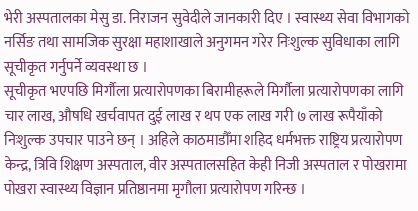भेरी अस्पतालका मेसु डा. निराजन सुवेदीले जानकारी दिए । स्वास्थ्य सेवा विभागको नर्सिङ तथा सामजिक सुरक्षा महाशाखाले अनुगमन गरेर निःशुल्क सुविधाका लागि सूचीकृत गर्नुपर्ने व्यवस्था छ ।
सूचीकृत भएपछि मिर्गौला प्रत्यारोपणका बिरामीहरूले मिर्गौला प्रत्यारोपणका लागि चार लाख, औषधि खर्चवापत दुई लाख र थप एक लाख गरी ७ लाख रूपैयाँको निःशुल्क उपचार पाउने छन् । अहिले काठमाडौँमा शहिद धर्मभक्त राष्ट्रिय प्रत्यारोपण केन्द्र, त्रिवि शिक्षण अस्पताल, वीर अस्पतालसहित केही निजी अस्पताल र पोखरामा पोखरा स्वास्थ्य विज्ञान प्रतिष्ठानमा मृगौला प्रत्यारोपण गरिन्छ ।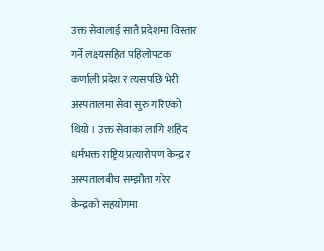उक्त सेवालाई सातै प्रदेशमा विस्तार गर्ने लक्ष्यसहित पहिलोपटक कर्णाली प्रदेश र त्यसपछि भेरी अस्पतालमा सेवा सुरु गरिएको थियो । उक्त सेवाका लागि शहिद धर्मभक्त राष्ट्रिय प्रत्यारोपण केन्द्र र अस्पतालबीच सम्झौता गरेर केन्द्रको सहयोगमा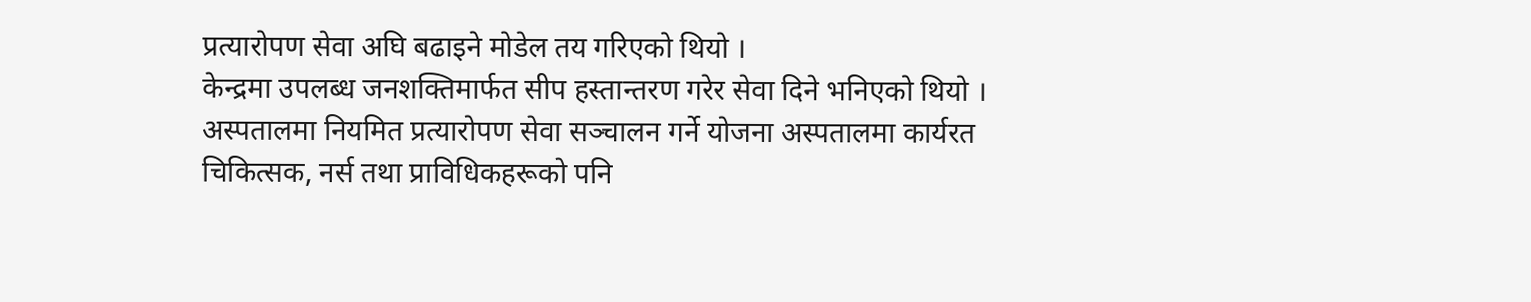प्रत्यारोपण सेवा अघि बढाइने मोडेल तय गरिएको थियो ।
केन्द्रमा उपलब्ध जनशक्तिमार्फत सीप हस्तान्तरण गरेर सेवा दिने भनिएको थियो । अस्पतालमा नियमित प्रत्यारोपण सेवा सञ्चालन गर्ने योजना अस्पतालमा कार्यरत चिकित्सक, नर्स तथा प्राविधिकहरूको पनि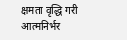क्षमता वृद्धि गरी आत्मनिर्भर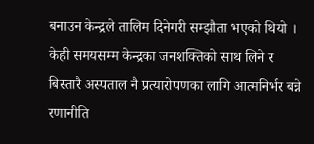बनाउन केन्द्रले तालिम दिनेगरी सम्झौता भएको थियो । केही समयसम्म केन्द्रका जनशक्तिको साथ लिने र बिस्तारै अस्पताल नै प्रत्यारोपणका लागि आत्मनिर्भर बन्ने रणानीति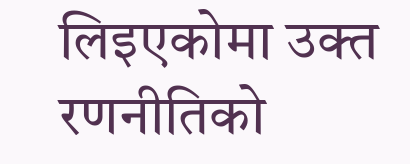लिइएकोमा उक्त रणनीतिको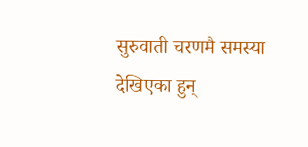सुरुवाती चरणमै समस्या देखिएका हुन्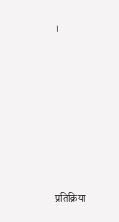।









प्रतिक्रिया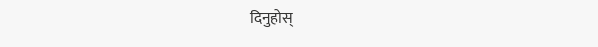दिनुहोस्